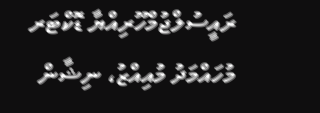ރައީސުލްޖުމްހޫރިއްޔާ ޑޮކްޓަރ މުހައްމަދު މުއިއްޒު، ނިޝާން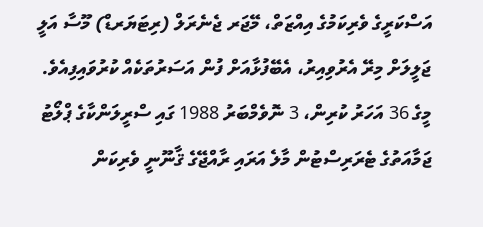އަސްކަރީގެ ވެރިކަމުގެ އިއްޒަތް، މޭޖަރ ޖެނެރަލް (ރިޓަޔަރޑް) މޫސާ އަލީ ޖަލީލަށް މިރޭ އެރުވިއިރު، އެބޭފުޅާއަށް ފުން އަސަރުތަކެއް ކުރުވައިފިއެވެ.
މީގެ 36 އަހަރު ކުރިން، 3 ނޮވެމްބަރު 1988 ގައި ސްރީލަންކާގެ ޕްލޯޓު ޖަމާއަތުގެ ޓެރަރިސްޓުން މާލެ އަރައި ރާއްޖޭގެ ޤާނޫނީ ވެރިކަން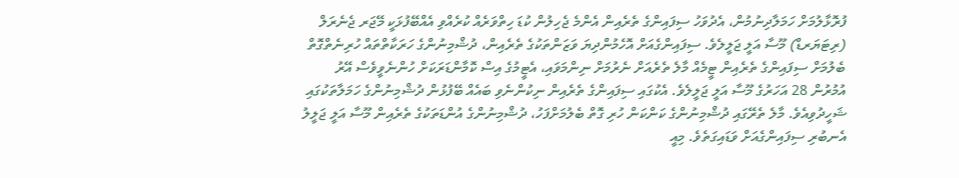ފުރޮޅާލުމަށް ހަމަލާދިނުމުން، އެދުވަހު ސިފައިންގެ ތެރެއިން އެންމެ ޖެހިލުން ކުޑަ ހިތްވަރެއް ކުރެއްވި އެއްބޭފުޅަކީ މޭޖަރ ޖެނެރަލް (ރިޓަޔަރޑް) މޫސާ އަލީ ޖަލީލެވެ. ސިފައިންގެއަށް އޮހެމުންދިޔަ ވަޒަންތަކުގެ ތެރެއިން، ދުޝްމިނުންގެ ހަރަކާތްތައް ހުރިނެތްގޮތް ބެލުމަށް ސިފައިންގެ ތެރެއިން ޓީމެއް މާލެ ތެރެއަށް ނެރުމަށް ނިންމަވައި، އެޓީމުގެ އިސް ކޮމާންޑަރަކަށް ހުންނެވީވެސް އޭރު އުމުރުން 28 އަހަރުގެ މޫސާ އަލީ ޖަލީލެވެ. އެކުގައި ސިފައިންގެ ތެރެއިން ނިކުންނެވި ބައެއް ބޭފުޅުން ދުޝްމިނުންގެ ހަމަލާތަކުގައި ޝަހީދުވިއެވެ. މާލެ ތެރޭގައި ދުޝްމިނުންގެ ކަންކަން ހުރި ގޮތް ބެލުމަށްފަހު، ދުޝްމިނުންގެ އުންޑަތަކުގެ ތެރެއިން މޫސާ އަލީ ޖަލީލު އެނބުރި ސިފައިންގެއަށް ވަޑައިގަތެވެ. މިއީ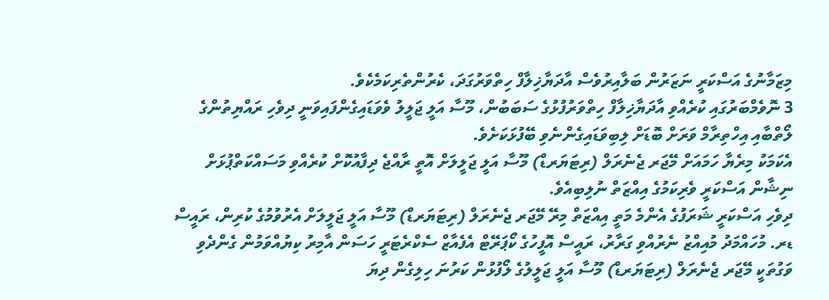މިޒަމާނުގެ އަސްކަރީ ނަޒަރުން ބަލާއިރުވެސް އާދަޔާޚިލާފް ހިތްވަރުގަދަ، ކެރުންތެރިކަމެކެވެ.
3 ނޮވެމްބަރުގައި ކުރެއްވި އާދަޔާޚިލާފް ހިތްވަރުފުޅުގެ ސަބަބުން، މޫސާ އަލީ ޖަލީލު ވެވަޑައިގެންފައިވަނީ ދިވެހި ރައްޔިތުންގެ ލޯތްބާއި އިހްތިރާމް ވަރަށް ބޮޑަށް ލިބިވަޑައިގެންނެވި ބޭފުޅަކަށެވެ.
އެކަމަކު މިރެޔާ ހަމައަށް މޭޖަރ ޖެނެރަލް (ރިޓަޔަރޑް) މޫސާ އަލީ ޖަލީލަށް އޮތީ ރާއްޖެ ދިފާއުކޮށް ކުރެއްވި މަސައްކަތްޕުޅަށް ނިޝާން އަސްކަރީ ވެރިކަމުގެ އިއްޒަތް ނުލިބިއެވެ.
ދިވެހި އަސްކަރީ ޝަރަފުގެ އެންމެ މަތީ އިއްޒަތް މިރޭ މޭޖަރ ޖެނެރަލް (ރިޓަޔަރޑް) މޫސާ އަލީ ޖަލީލަށް އެރުވުމުގެ ކުރިން، ރައީސް ޑރ. މުހައްމަދު މުއިއްޒު ނެރުއްވި ގަރާރު، ރައީސް އޮފީހުގެ ކޯޕަރޭޓް އެފެއާޒް ސެކްރެޓަރީ ހަސަން އާމިރު ކިޔުއްވަމުން ގެންދެވި ވަގުތަކީ މޭޖަރ ޖެނެރަލް (ރިޓަޔަރޑް) މޫސާ އަލީ ޖަލީލުގެ ލޯފުޅުން ކަރުނަ ހިލިގެން ދިޔަ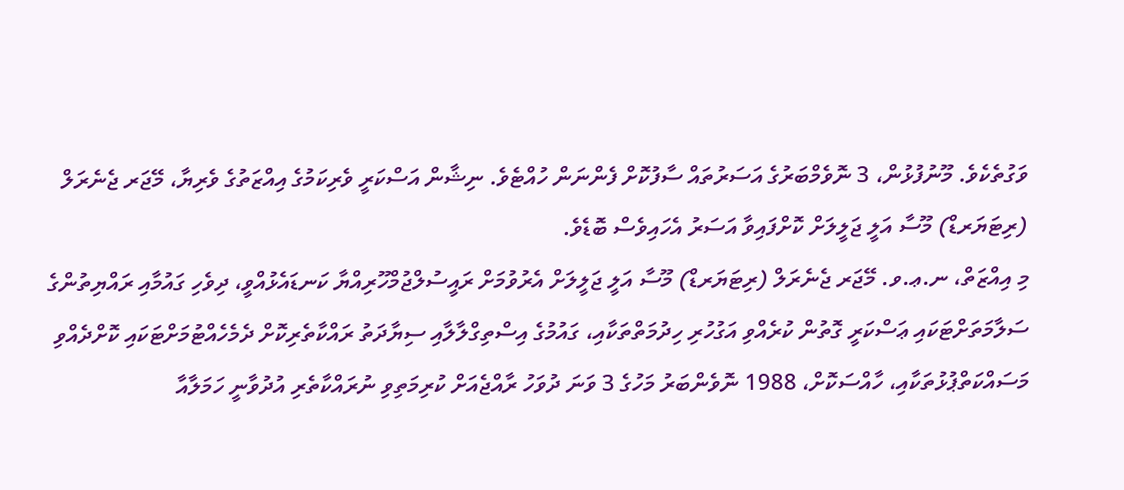ވަގުތެކެވެ. މޫނުފުޅުން، 3 ނޮވެމްބަރުގެ އަސަރުތައް ސާފުކޮށް ފެންނަން ހުއްޓެވެ. ނިޝާން އަސްކަރީ ވެރިކަމުގެ އިއްޒަތުގެ ވެރިޔާ، މޭޖަރ ޖެނެރަލް (ރިޓަޔަރޑް) މޫސާ އަލީ ޖަލީލަށް ކޮށްފައިވާ އަސަރު އެހައިވެސް ބޮޑެވެ.
މި އިއްޒަތް، ނ.ޢ.ވ. މޭޖަރ ޖެނެރަލް (ރިޓަޔަރޑް) މޫސާ އަލީ ޖަލީލަށް އެރުވުމަށް ރައީސުލްޖުމްހޫރިއްޔާ ކަނޑައެޅުއްވީ، ދިވެހި ގައުމާއި ރައްޔިތުންގެ ސަލާމަތަށްޓަކައި ޢަސްކަރީ ގޮތުން ކުރެއްވި އަގުހުރި ހިދުމަތްތަކާއި، ގައުމުގެ އިސްތިގްލާލާއި ސިޔާދަތު ރައްކާތެރިކޮށް ދެމެހެއްޓުމަށްޓަކައި ކޮށްދެއްވި މަސައްކަތްޕުޅުތަކާއި، ހާއްސަކޮށް، 1988 ނޮވެންބަރު މަހުގެ 3 ވަނަ ދުވަހު ރާއްޖެއަށް ކުރިމަތިވި ނުރައްކާތެރި އުދުވާނީ ހަމަލާއާ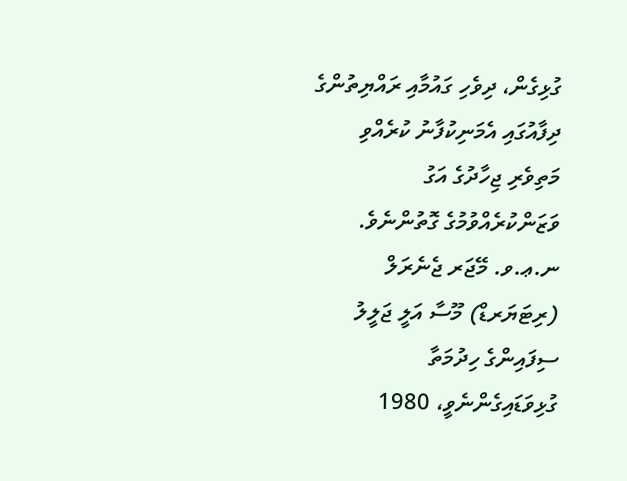ގުޅިގެން، ދިވެހި ގައުމާއި ރައްޔިތުންގެ ދިފާއުގައި އެމަނިކުފާނު ކުރެއްވި މަތިވެރި ޖިހާދުގެ އަގު ވަޒަންކުރެއްވުމުގެ ގޮތުންނެވެ.
ނ.ޢ.ވ. މޭޖަރ ޖެނެރަލް (ރިޓަޔަރޑް) މޫސާ އަލީ ޖަލީލު ސިފައިންގެ ހިދުމަތާ ގުޅިވަޑައިގެންނެވީ، 1980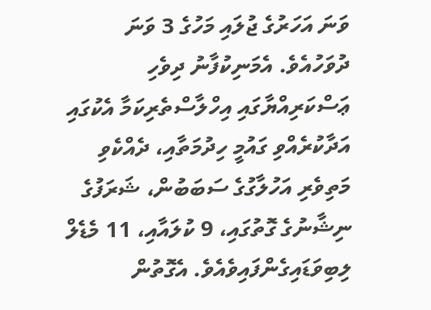ވަނަ އަހަރުގެ ޖުލައި މަހުގެ 3 ވަނަ ދުވަހުއެވެ. އެމަނިކުފާނު ދިވެހި ޢަސްކަރިއްޔާގައި އިހްލާސްތެރިކަމާ އެކުގައި އަދާކުރެއްވި ގައުމީ ހިދުމަތާއި، ދެއްކެވި މަތިވެރި އަހުލާގުގެ ސަބަބުން، ޝަރަފުގެ ނިޝާނުގެ ގޮތުގައި، 9 ކުލައާއި، 11 މެޑެލް ލިބިވަޑައިގެންފައިވެއެވެ. އެގޮތުން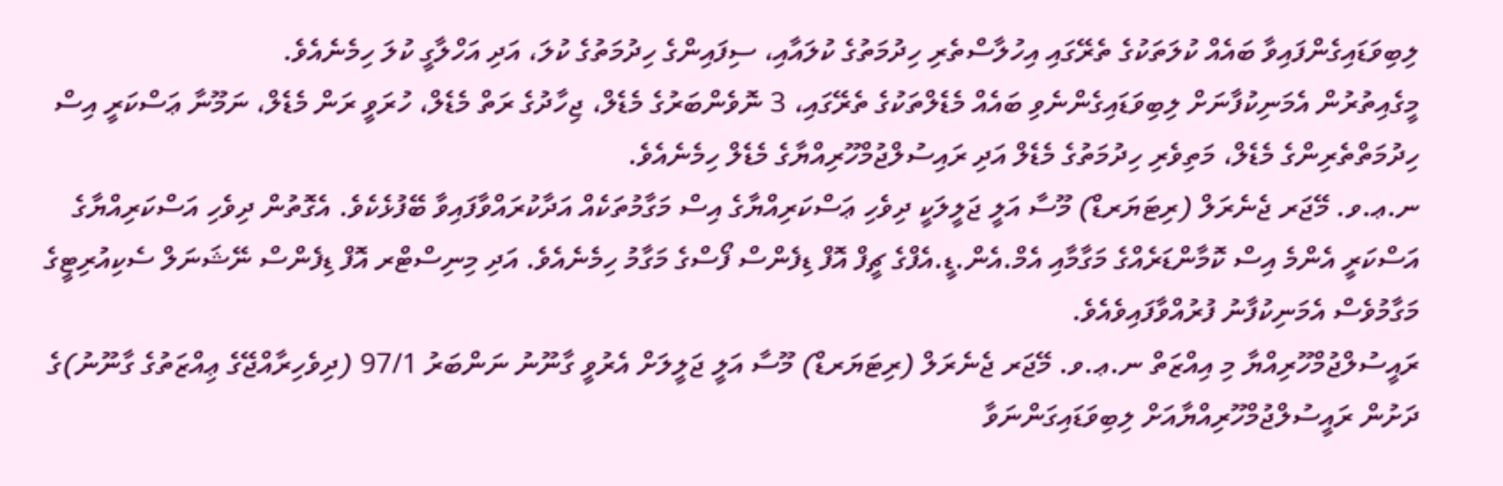ލިބިވަޑައިގެންފައިވާ ބައެއް ކުލަތަކުގެ ތެރޭގައި އިހުލާސްތެރި ހިދުމަތުގެ ކުލައާއި، ސިފައިންގެ ހިދުމަތުގެ ކުލަ، އަދި އަހްލާގީ ކުލަ ހިމެނެއެވެ.
މީގެއިތުރުން އެމަނިކުފާނަށް ލިބިވަޑައިގެންނެވި ބައެއް މެޑެލްތަކުގެ ތެރޭގައި، 3 ނޮވެންބަރުގެ މެޑެލް، ޖިހާދުގެ ރަތް މެޑެލް، ހުރަވީ ރަން މެޑެލް، ނަމޫނާ ޢަސްކަރީ އިސް ހިދުމަތްތެރިންގެ މެޑެލް، މަތިވެރި ހިދުމަތުގެ މެޑެލް އަދި ރައިސުލްޖުމްހޫރިއްޔާގެ މެޑެލް ހިމެނެއެވެ.
ނ.ޢ.ވ. މޭޖަރ ޖެނެރަލް (ރިޓަޔަރޑް) މޫސާ އަލީ ޖަލީލަކީ ދިވެހި ޢަސްކަރިއްޔާގެ އިސް މަގާމުތަކެއް އަދާކުރައްވާފައިވާ ބޭފުޅެކެވެ. އެގޮތުން ދިވެހި އަސްކަރިއްޔާގެ އަސްކަރީ އެންމެ އިސް ކޮމާންޑަރެއްގެ މަގާމާއި އެމް.އެން.ޑީ.އެފްގެ ޗީފް އޮފް ޑިފެންސް ފޯސްގެ މަގާމު ހިމެނެއެވެ. އަދި މިނިސްޓްރ އޮފް ޑިފެންސް ނޭޝަނަލް ސެކިއުރިޓީގެ މަގާމުވެސް އެމަނިކުފާނު ފުރުއްވާފައިވެއެވެ.
ރައީސުލްޖުމްހޫރިއްޔާ މި އިއްޒަތް ނ.ޢ.ވ. މޭޖަރ ޖެނެރަލް (ރިޓަޔަރޑް) މޫސާ އަލީ ޖަލީލަށް އެރުވީ ގާނޫނު ނަންބަރު 97/1 (ދިވެހިރާއްޖޭގެ ޢިއްޒަތުގެ ގާނޫނު)ގެ ދަށުން ރައީސުލްޖުމްހޫރިއްޔާއަށް ލިބިވަޑައިގަންނަވާ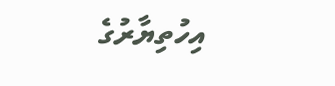އިހުތިޔާރުގެ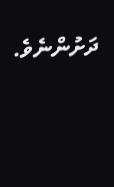ދަށުންނެވެ.